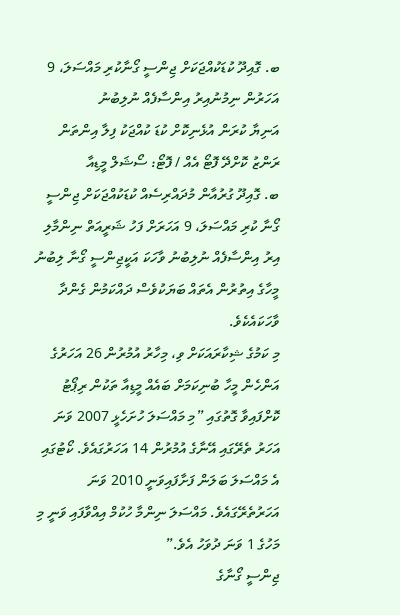ބ. ގޮއިދޫ ކުޑަކުއްޖަކަށް ޖިންސީ ގޯނާކުރި މައްސަލަ، 9 އަހަރުން ނިމުނުއިރު އިންސާފެއް ނުލިބުނު
އަނިޔާ ކުރަން އުޅެނިކޮށް ކުޑަ ކުއްޖަކު ފިލާ އިންތަން ރަންޒު ކޮށްދޭ ފޮޓޯ އެއް / ފޮޓޯ: ސޯޝަލް މީޑިއާ
ބ. ގޮއިދޫ ގުރުއާން މުދައްރިސެއް ކުޑަކުއްޖަކަށް ޖިންސީ ގޯނާ ކުރި މައްސަލަ، 9 އަހަރަށް ފަހު ޝަރީއަތް ނިންމާލި އިރު އިންސާފެއް ނުލިބުނު ވާހަކަ އަކީޖިންސީ ގޯނާ ލިބުނު މީހާގެ އިތުރުން އެތައް ބަޔަކުވެސް ދައްކަމުން ގެންދާ ވާހަކައެކެވެ.
މި ކަމުގެ ޝިކާރައަކަށް ވި، މިހާރު އުމުރުން 26 އަހަރުގެ އަންހެން މީހާ ބުނިކަމަށް ބައެއް މީޑިއާ ތަކުން ރިޕޯޓު ކޮށްފައިވާ ގޮތުގައި ”މި މައްސަލަ ހުށަހެޅީ 2007 ވަނަ އަހަރު ތެރޭގައި އޭނާގެ އުމުރުން 14 އަހަރުގައެވެ. ކޯޓުގައި އެ މައްސަލަ ބަލަން ފަށާފައިވަނީ 2010 ވަނަ އަހަރުތެރޭގައެވެ. މައްސަލަ ނިންމާ ހުކުމް އިއްވާފައި ވަނީ މި މަހުގެ 1 ވަނަ ދުވަހު އެވެ.”
ޖިންސީ ގޯނާގެ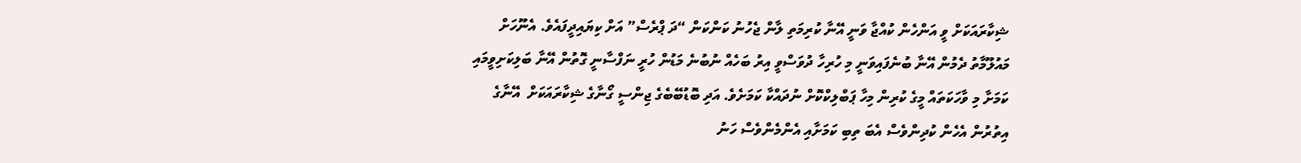ޝިކާރައަކަށް ވީ އަންހެން ކުއްޖާ ވަނީ އޭނާ ކުރިމަތި ލާން ޖެހުނު ކަންކަން “ދަ ޕްރެސް” އަށް ކިޔައިދީފައެވެ. އެނޫހަށް މައުލޫމާތު ދެމުން އޭނާ ބުނެފައިވަނީ މި ހުރިހާ ދުވަސްވީ އިރު ބަހެއް ނުބުނެ މަޑުން ހުރީ ނަފްސާނީ ގޮތުން އޭނާ ބަލިކަށިވީމައި ކަމަށާ މި ވާހަކަތައް މީގެ ކުރިން މިހާ ޕަބްލިކްކޮށް ނުދައްކާ ކަމަށެވެ. އަދި ބޮޑުބޭބެގެ ޖިންސީ ގޯނާގެ ޝިކާރައަކަށް  އޭނާގެ އިތުރުން އެހެން ކުދިންވެސް އެބަ ތިބި ކަމަށާއި އެންމެންވެސް ހަނު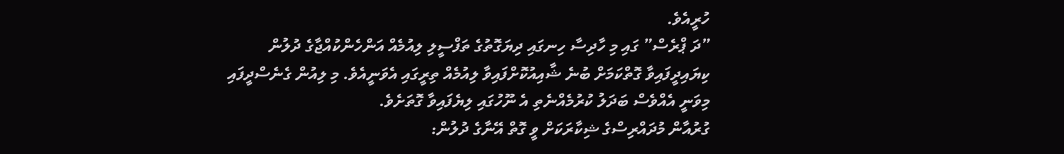ހުރީއެވެ.
”ދަ ޕްރެސް” ގައި މި ހާދިސާ ހިނގައި ދިޔަގޮތުގެ ތަފްސީލި ލިއުމެއް އަންހެންކުއްޖާގެ ދުލުން ކިޔައިދީފައިވާ ގޮތްކަމަށް ބުނެ ޝާއިއުކޮށްފައިވާ ލިއުމެއް ތިރީގައި އެވަނީއެވެ. މި ލިއުން ގެނެސްދީފައި މިވަނީ އެއްވެސް ބަދަލު ކުރުމެއްނެތި އެ ނޫހުގައި ލިޔެފައިވާ ގޮތަށެވެ.
ގުރުއާން މުދައްރިސްގެ ޝިކާރަކަށް ވީ ގޮތް އޭނާގެ ދުލުން: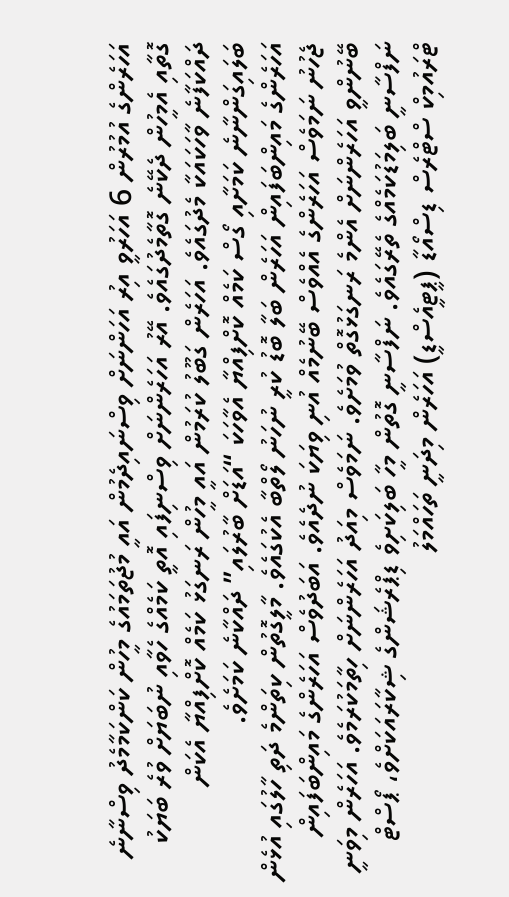އަހަރެންގެ އުމުރުން 6 އަހަރުވީ އިރު އަހަންނަށް ވިސްނައިދެމުން އައީ މުޖުތަމައުގެ މީހުން ކަންކަމާމެދު ވިސްނާނެ ގޮތާއި އެމީހުން ދެކޭނެ ގޮތާމެދުގައެވެ. އޭރު އަހަރެންނަށް ވިސްނިފައި އޮތީ ކަމެއްގެ ހެވާއި ނުބަޔަށް ވުރެ ބަޔަކު ދައްކަފާނެ ވާހަކައަކާ މެދުގައެވެ. އަހަރެން ގަބޫލު ކުރަމުން އައީ މީހުން ރަނގަޅު ކަމެއް ކޮށްފިއްޔާ އެކަން ބަލައިގަންނާނެ ކަމަށާއި ގޯސް ކަމެއް ކޮށްފިއްޔާ އެވާހަކަ “އަޑަށް ބާރުލައި” ދައްކާނެ ކަމަށެވެ.
އަހަރެންގެ މައިންބަފައިން އަހަރެން ބަލާ ބޮޑު ކުރީ ނުހަނު ލޯތްބާ އެކުގައެވެ. މާލީގޮތުން ކިތަންމެ ދަތި ހާލުގައި އުޅެން ޖެހުނު ނަމަވެސް އަހަރެންގެ އެއްވެސް ބޭނުމެއް އުނި ވިޔަކަ ނުދެއެވެ. އަބަދުވެސް އަހަރެންގެ މައިންބަފައިން ބޭނުންވީ އަހަރެންނަށް އެންމެ ރަނގަޅުގޮތް ވުމަށެވެ. ނަމަވެސް މިއަދު އަހަރެންނަށް ހިތާމަކުރަމެވެ. އަހަރެން މިވަނީ ނަފްސާނީ ބަލިމަޑުކަމެއްގެ ތެރޭގައެވެ. ނަފްސާނީ ގޮތުން މީހާ ބަލިކަށިވެ ޑިޕްރެޝަންގެ ޝިކާރައަކަށްވެ، ޕޯސްޓް ޓްރައުމިކް ސްޓްރެސް ޑިސްއޯޑާ (ޕީޓީއެސްޑީ) އަހަރެން މިދަނީ ތަހައްމަލު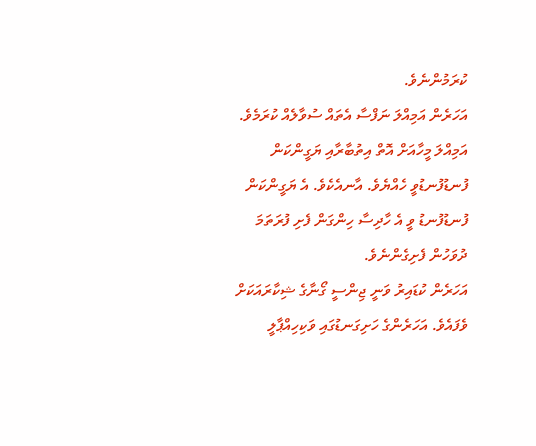ކުރަމުންނެވެ.
އަހަރެން އަމިއްލަ ނަފްސާ އެތައް ސުވާލެއް ކުރަމެވެ. އަމިއްލަ މީހާއަށް އޮތް އިތުބާރާއި ޔަގީންކަން ފުނޑުފުނޑުވީ ހެއްޔެވެ. އާނއެކެވެ. އެ ޔަގީންކަން ފުނޑުފުނޑު ވީ އެ ހާދިސާ ހިންގަން ފެށި ފުރަތަމަ ދުވަހުން ފެށިގެންނެވެ.
އަހަރެން ކުޑައިރު ވަނީ ޖިންސީ ގޯނާގެ ޝިކާރައަކަށް ވެފައެވެ. އަހަރެންގެ ހަށިގަނޑުގައި ވަކިހިއްޕާލީ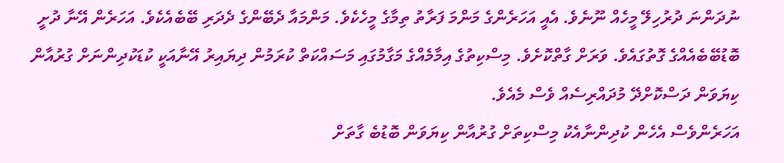ނުދަންނަ ދުރުހިލޭ މީހެއް ނޫނެވެ. އެއީ އަހަރެންގެ މަންމަ ފަރާތު ތިމާގެ މީހެކެވެ. މަންމައާ ދެބޭންގެ ދެދަރި ބޭބެއެކެވެ. އަހަރެން އޭނާ ދުށީ ބޮޑުބޭބެއެއްގެ ގޮތުގައެވެ. ވަރަށް ގާތްކޮށެވެ. މިސްކިތުގެ އިމާމެއްގެ މަގާމުގައި މަސައްކަތް ކުރަމުން ދިޔައިރު އޭނާއަކީ ކުޑަކުދިންނަށް ގުރުއާން ކިޔަވަން ދަސްކޮށްދޭ މުދައްރިސެއް ވެސް މެއެވެ.
އަހަރެންވެސް އެހެން ކުދިންނާއެކު މިސްކިތަށް ގުރުއާން ކިޔަވަން ބޮޑުބެ ގާތަށް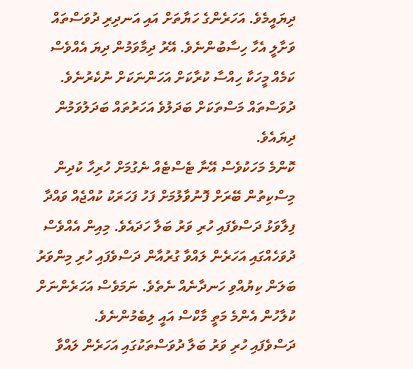ދިޔައީމެވެ. އަހަރެންގެ ހަޔާތަށް އައި އަނދިރި ދުވަސްތައް ވަށާލީ އެހާ ހިސާބުންނެވެ. އޭރު ދިމާވަމުން ދިޔަ އެއްވެސް ކަމެއް މީހަކާ ހިއްސާ ކުރާކަށް އަހަންނަކަށް ނުކެރުނެވެ. ދުވަސްތައް މަސްތަކަށް ބަދަލުވެ އަހަރުތައް ބަދަލުވަމުން ދިޔައެވެ.
ކޮންމެ މަހަކުވެސް އޭނާ ޓެސްޓެއް ނެގުމަށް ހުރިހާ ކުދިން މިސްކިތުން ބޭރަށް ފޮނުވާލުމަށް ފަހު ފަހަރަކު ކުއްޖެއް ވައްދާ ފިލާވަޅު ދަސްވެފައި ހުރި ވަރު ބަލާ ހަދައެވެ. މިއިން އެއްވެސް ދުވަހެއްގައި އަހަރެން ލައްވާ ގުރުއާން ދަސްވެފައި ހުރި މިންވަރު ބަލަން ކިޔުއްވި ހަނދާނެއް ނެތެވެ. ނަމަވެސް އަހަރެންނަށް ކުލާހުން އެންމެ މަތީ މާކްސް އައީ ލިބެމުންނެވެ.
ދަސްވެފައި ހުރި ވަރު ބަލާ ދުވަސްތަކުގައި އަހަރެން ލައްވާ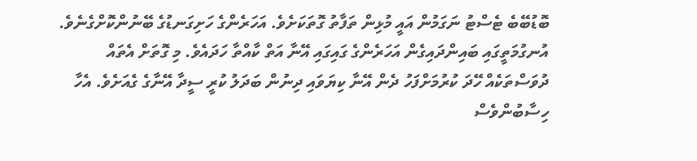ބޮޑުބޭބެ ޓެސްޓު ނަގަމުން އައީ މުޅިން ތަފާތު ގޮތަކަށެވެ. އަހަރެންގެ ހަށިގަނޑުގެ ބޭނުންކޮށްގެނެވެ. އުނގުމަތީގައި ބައިންދައިގެން އަހަރެންގެ ގައިގައި އޭނާ އަތް ކާއްތާ ހަދައެވެ. މި ގޮތަށް އެތައް ދުވަސްތަކެއް ހޭދަ ކުރުމަށްފަހު ދެން އޭނާ ކިޔަވައި ދިނުން ބަދަލު ކުރީ ސީދާ އޭނާގެ ގެއަށެވެ. އެހާ ހިސާބުންވެސް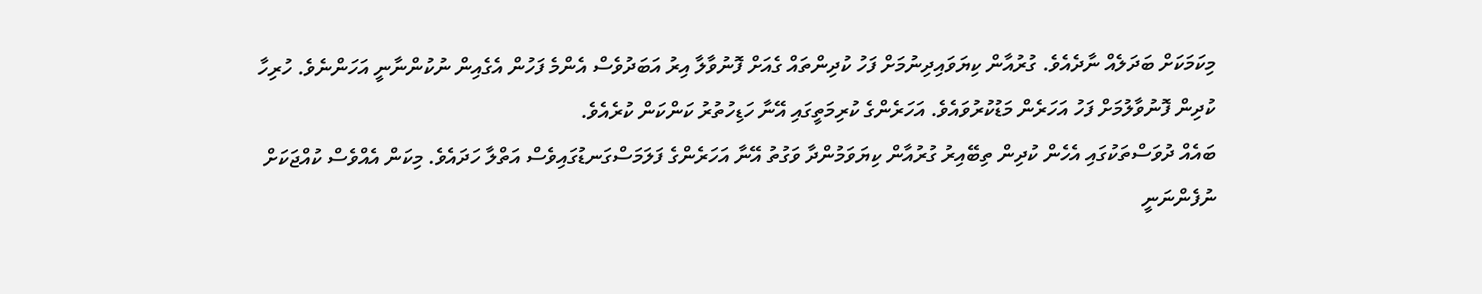މިކަމަކަށް ބަދަލެއް ނާދެއެވެ. ގުރުއާން ކިޔަވައިދިނުމަށް ފަހު ކުދިންތައް ގެއަށް ފޮނުވާލާ އިރު އަބަދުވެސް އެންމެ ފަހުން އެގެއިން ނުކުންނާނީ އަހަންނެވެ. ހުރިހާ ކުދިން ފޮނުވާލުމަށް ފަހު އަހަރެން މަޑުކުރުވައެވެ. އަހަރެންގެ ކުރިމަތީގައި އޭނާ ހަޑިހުތުރު ކަންކަން ކުރެއެވެ.
ބައެއް ދުވަސްތަކުގައި އެހެން ކުދިން ތިބޭއިރު ގުރުއާން ކިޔަވަމުންދާ ވަގުތު އޭނާ އަހަރެންގެ ފަލަމަސްގަނޑުގައިވެސް އަތްލާ ހަދައެވެ. މިކަން އެއްވެސް ކުއްޖަކަށް ނުފެންނަނީ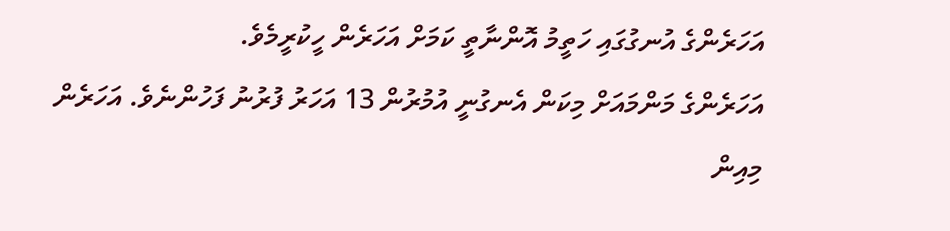އަހަރެންގެ އުނގުގައި ހަތީމު އޮންނާތީ ކަމަށް އަހަރެން ހީކުރީމެވެ.
އަހަރެންގެ މަންމައަށް މިކަން އެނގުނީ އުމުރުން 13 އަހަރު ފުރުނު ފަހުންނެވެ. އަހަރެން މިއިން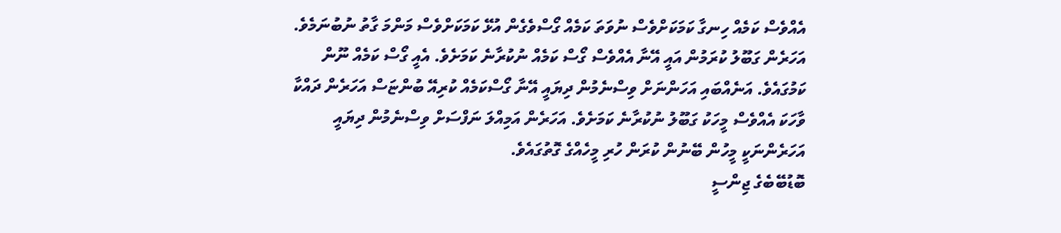އެއްވެސް ކަމެއް ހިނގާ ކަމަކަށްވެސް ނުވަތަ ކަމެއް ގޯސްވެގެން އުޅޭ ކަމަކަށްވެސް މަންމަ ގާތު ނުބުނަމެވެ. އަހަރެން ގަބޫލު ކުރަމުން އައީ އޭނާ އެއްވެސް ގޯސް ކަމެއް ނުކުރާނެ ކަމަށެވެ. އެއީ ގޯސް ކަމެއް ނޫން ކަމުގައެވެ. އަނެއްބައި އަހަންނަށް ވިސްނެމުން ދިޔައީ އޭނާ ގޯސްކަމެއް ކުރިއޭ ބުންޏަސް އަހަރެން ދައްކާ ވާހަކަ އެއްވެސް މީހަކު ގަބޫލު ނުކުރާނެ ކަމަށެވެ. އަހަރެން އަމިއްލަ ނަފްސަށް ވިސްނެމުން ދިޔައީ އަހަރެންނަކީ މީހުން ބޭނުން ކުރަން ހުރި މީހެއްގެ ގޮތުގައެވެ.
ބޮޑުބޭބެގެ ޖިންސީ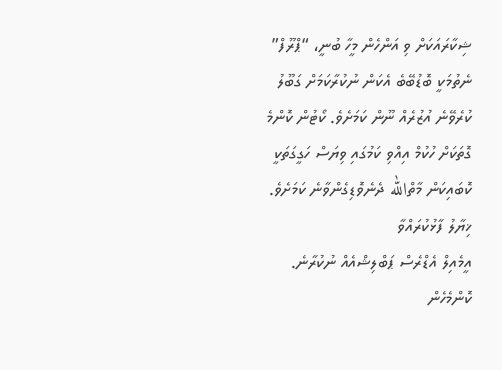ޝިކާރައަކަށް ވި އަންހެން މީހާ ބުނީ، “ޕްރޫފް” ނެތުމަކީ ބޮޑުބޭބެ އެކަން ނުކުރާކަމަށް ގަބޫލު ކުރެވޭނެ އުޒުރެއް ނޫން ކަމަށެވެ. ކޯޓުން ކޮންމެ ގޮތަކަށް ހުކުމް އިއްވި ކަމުގައި ވިޔަސް ހަގީގަތަކީ ކޮބައިކަން މާތްالله ދެނެވޮޑިގެންވާނެ ކަމަށެވެ.
ޚިޔާލު ފާޅުކުރައްވާ
އީމެއިލް އެޑްރެސް ޕަބްލިޝްއެއް ނުކުރާނެ. ކޮންމެހެން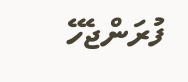ފުރަންޖެހޭ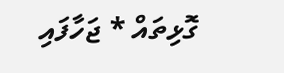ގޮޅިތައް * ޖަހާފައި